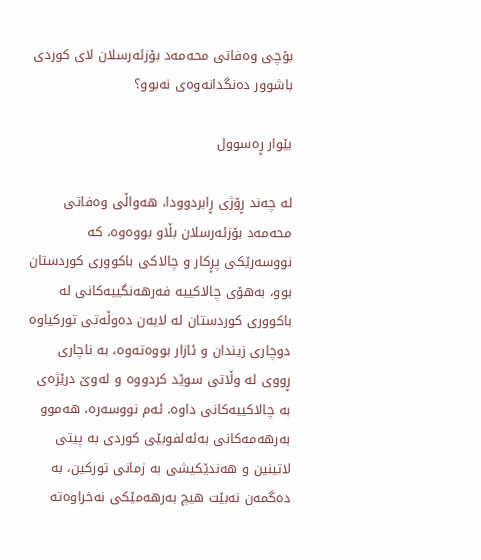بۆچی وەفاتی محەمەد بۆزئەرسلان لای کوردی باشوور دەنگدانەوەی نەبوو؟

بێوار ڕەسوول

لە چەند ڕۆژی ڕابردوودا، هەواڵی وەفاتی محەمەد بۆزئەرسلان بڵاو بووەوە، کە نووسەرێکی پڕکار و چالاکی باکووری کوردستان بوو، بەهۆی چالاکییە فەرهەنگییەکانی لە باکووری کوردستان لە لایەن دەوڵەتی تورکیاوە دوچاری زیندان و ئازار بووەتەوە، بە ناچاری ڕووی لە وڵاتی سوێد کردووە و لەوێ درێژەی بە چالاکییەکانی داوە. ئەم نووسەرە، هەموو بەرهەمەکانی بەئەلفوبێی کوردی بە پیتی لاتینین و هەندێكیشی بە زمانی تورکین، بە دەگمەن نەبێت هیچ بەرهەمێکی نەخراوەتە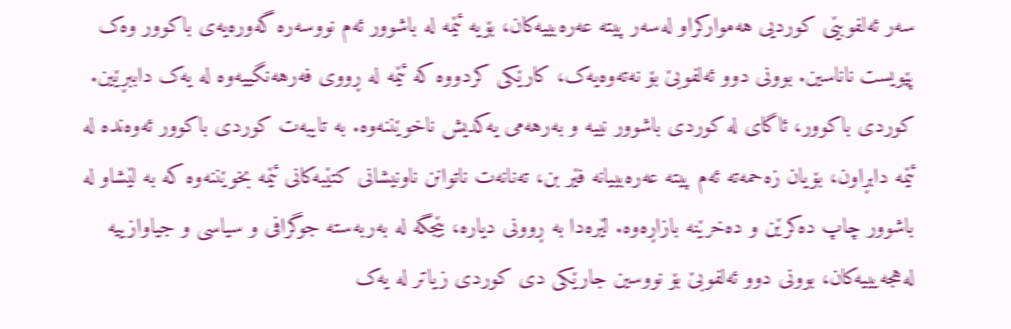سەر ئەلفوبێی کوردیی هەموارکراو لەسەر پیتە عەرەبییەکان، بۆیە ئێمە لە باشوور ئەم نووسەرە گەورەیەی باکوور وەک پێویست ناناسین. بوونی دوو ئەلفوبێ بۆ نەتەوەیەک، کارێکی کردووە کە ئێمە لە ڕووی فەرهەنگییەوە لە یەک داببڕێین. کوردی باکوور، ئاگای لە کوردی باشوور نییە و بەرهەمی یەکدیش ناخوێننەوە. بە تایبەت کوردی باکوور ئەوەندە لە ئێمە دابڕاون، بۆیان زەحمەتە ئەم پیتە عەرەبییانە فێر بن، تەنانەت ناتوانن ناونیشانی کتێبەکانی ئێمە بخوێننەوە کە بە لێشاو لە باشوور چاپ دەکرێن و دەخرێنە بازاڕەوە. لێرەدا بە ڕوونی دیارە، بێجگە لە بەربەستە جوگرافی و سیاسی و جیاوازییە لەهجەیییەکان، بوونی دوو ئەلفوبێ بۆ نووسین جارێکی دی کوردی زیاتر لە یەک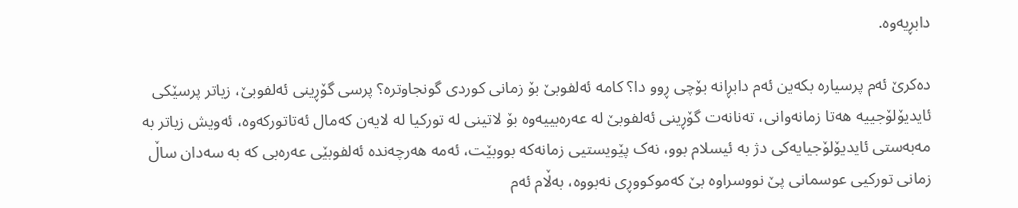دابڕیەوە.

دەکرێ ئەم پرسیارە بکەین ئەم دابڕانە بۆچی ڕوو دا؟ کامە ئەلفوبێ بۆ زمانی کوردی گونجاوترە؟ پرسی گۆڕینی ئەلفوبێ، زیاتر پرسێکی ئایدیۆلۆجییە هەتا زمانەوانی، تەنانەت گۆڕینی ئەلفوبێ لە عەرەبییەوە بۆ لاتینی لە تورکیا لە لایەن کەمال ئەتاتورکەوە، ئەویش زیاتر بە مەبەستی ئایدیۆلۆجیایەکی دژ بە ئیسلام بوو، نەک پێویستیی زمانەکە بووبێت، ئەمە هەرچەندە ئەلفوبێی عەرەبی کە بە سەدان ساڵ زمانی تورکیی عوسمانی پێ نووسراوە بێ کەموکووڕی نەبووە، بەڵام ئەم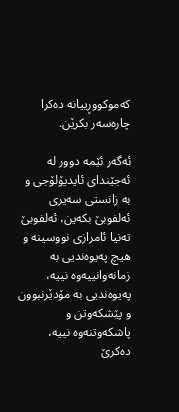کەموكووڕییانە دەکرا چارەسەر بکرێن.

ئەگەر ئێمە دوور لە ئەجێندای ئایدیۆلۆجی و بە زانستی سەیری ئەلفوبێ بکەین، ئەلفوبێ تەنیا ئامرازی نووسینە و هیچ پەیوەندیی بە زمانەوانییەوە نییە، پەیوەندیی بە مۆدێرنبوون و پێشکەوتن و پاشکەوتنەوە نییە، دەکرێ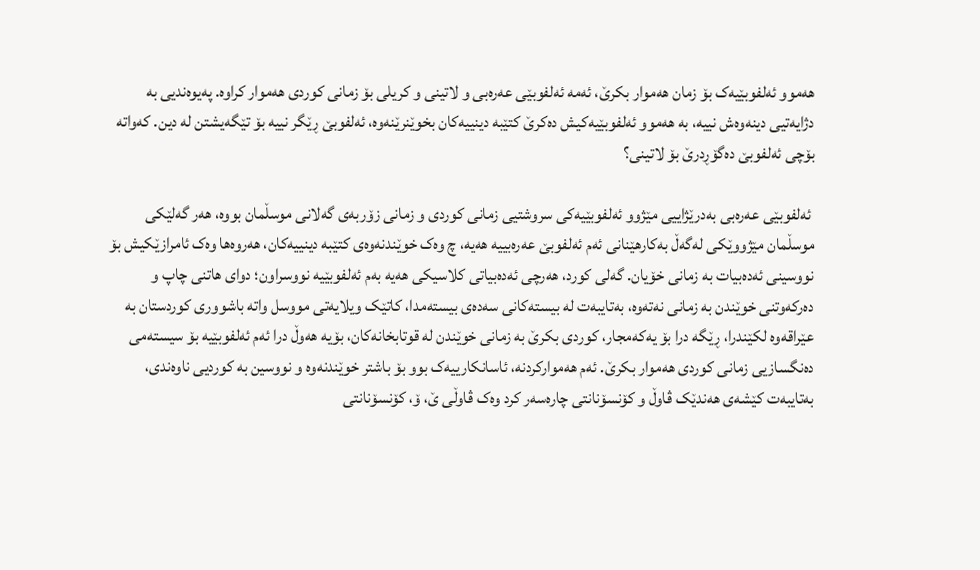هەموو ئەلفوبێیەک بۆ زمان هەموار بکرێ، ئەمە ئەلفوبێی عەرەبی و لاتینی و کریلی بۆ زمانی کوردی هەموار کراوە. پەیوەندیی بە دژایەتیی دینەوەش نییە، بە هەموو ئەلفوبێیەکیش دەکرێ کتێبە دینییەکان بخوێنرێنەوە، ئەلفوبێ ڕێگر نییە بۆ تێگەیشتن لە دین. کەواتە بۆچی ئەلفوبێ دەگۆڕدرێ بۆ لاتینی؟

 ئەلفوبێی عەرەبی بەدرێژاییی مێژوو ئەلفوبێیەکی سروشتیی زمانی کوردی و زمانی زۆربەی گەلانی موسڵمان بووە، هەر گەلێکی موسڵمان مێژووێکی لەگەڵ بەکارهێنانی ئەم ئەلفوبێ عەرەبییە هەیە، چ وەک خوێندنەوەی کتێبە دینییەکان، هەروەها وەک ئامرازێكیش بۆ نووسینی ئەدەبیات بە زمانی خۆیان. گەلی کورد، هەرچی ئەدەبیاتی کلاسیکی هەیە بەم ئەلفوبێیە نووسراون؛ دوای هاتنی چاپ و دەرکەوتنی خوێندن بە زمانی نەتەوە، بەتایبەت لە بیستەکانی سەدەی بیستەمدا، کاتێک ویلایەتی مووسل واتە باشووری کوردستان بە عێراقەوە لکێندرا، ڕێگە درا بۆ یەکەمجار، کوردی بکرێ بە زمانی خوێندن لە قوتابخانەکان، بۆیە هەوڵ درا ئەم ئەلفوبێیە بۆ سیستەمی دەنگسازیی زمانی کوردی هەموار بکرێ. ئەم هەموارکردنە، ئاسانکارییەک بوو بۆ باشتر خوێندنەوە و نووسین بە کوردیی ناوەندی، بەتایبەت کێشەی هەندێک ڤاوڵ و کۆنسۆنانتی چارەسەر کرد وەک ڤاوڵی ێ، ۆ، کۆنسۆنانتی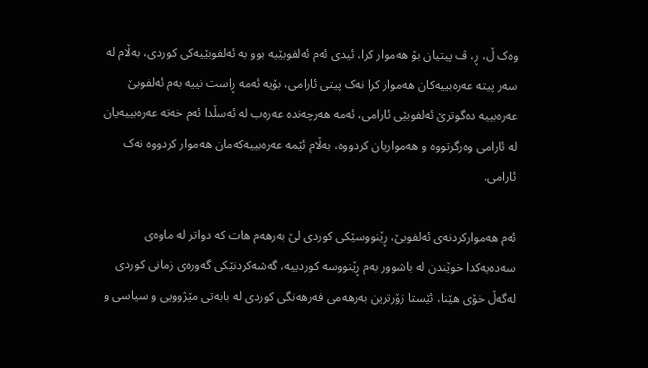وەک ڵ، ڕ، ڤ پیتیان بۆ هەموار کرا، ئیدی ئەم ئەلفوبێیە بوو بە ئەلفوبێیەکی کوردی، بەڵام لە سەر پیتە عەرەبییەکان هەموار کرا نەک پیتی ئارامی، بۆیە ئەمە ڕاست نییە بەم ئەلفوبێ عەرەبییە دەگوترێ ئەلفوبێی ئارامی، ئەمە هەرچەندە عەرەب لە ئەسڵدا ئەم خەتە عەرەبییەیان لە ئارامی وەرگرتووە و هەمواریان کردووە، بەڵام ئێمە عەرەبییەکەمان هەموار کردووە نەک ئارامی.

ئەم هەموارکردنەی ئەلفوبێ، ڕێنووسێکی کوردی لێ بەرهەم هات کە دواتر لە ماوەی سەدەیەکدا خوێندن لە باشوور بەم ڕێنووسە کوردییە، گەشەکردنێکی گەورەی زمانی کوردی لەگەڵ خۆی هێنا، ئێستا زۆرترین بەرهەمی فەرهەنگی کوردی لە بابەتی مێژوویی و سیاسی و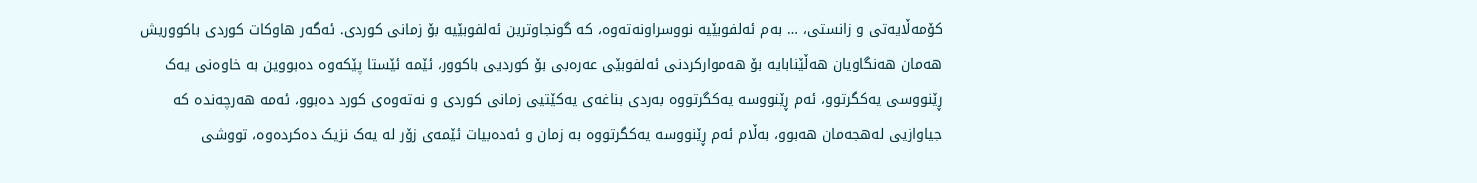کۆمەڵایەتی و زانستی، … بەم ئەلفوبێیە نووسراونەتەوە، کە گونجاوترین ئەلفوبێیە بۆ زمانی کوردی. ئەگەر هاوکات کوردی باکووریش هەمان هەنگاویان هەڵێنابایە بۆ هەموارکردنی ئەلفوبێی عەرەبی بۆ کوردیی باکوور، ئێمە ئێستا پێکەوە دەبووین بە خاوەنی یەک ڕێنووسی یەکگرتوو، ئەم ڕێنووسە یەکگرتووە بەردی بناغەی یەکێتیی زمانی کوردی و نەتەوەی کورد دەبوو، ئەمە هەرچەندە کە جیاوازیی لەهجەمان هەبوو، بەڵام ئەم ڕێنووسە یەکگرتووە بە زمان و ئەدەبیات ئێمەی زۆر لە یەک نزیک دەکردەوە، تووشی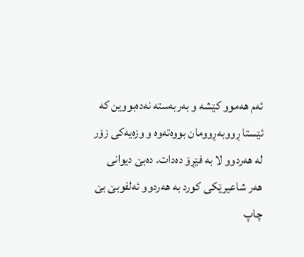ئەم هەموو کێشە و بەربەستە نەدەبووین کە ئێستا ڕووبەڕوومان بووەتەوە و وزەیەکی زۆر لە هەردوو لا بە فێڕۆ دەدات. دەبێ دیوانی هەر شاعیرێکی کورد بە هەردوو ئەلفوبێ بێ چاپ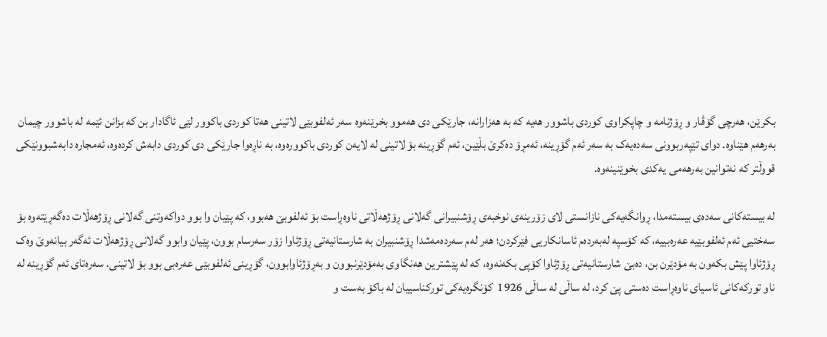بکرێن، هەرچی گۆڤار و ڕۆژنامە و چاپکراوی کوردی باشوور هەیە کە بە هەزارانە، جارێکی دی هەموو بخرێنەوە سەر ئەلفوبێی لاتینی هەتا کوردی باکوور لێی ئاگادار بن کە بزانن ئێمە لە باشوور چیمان بەرهەم هێناوە. دوای تێپەربوونی سەدەیەک بە سەر ئەم گۆڕینە، ئەمڕۆ دەکرێ بڵێین، ئەم گۆڕینە بۆ لاتینی لە لایەن کوردی باکوورەوە، بە ناڕەوا جارێکی دی کوردی دابەش کردەوە، ئەمجارە دابەشبوونێکی قووڵتر کە نەتوانین بەرهەمی یەکدی بخوێنینەوە.

لە بیستەکانی سەدەی بیستەمدا، ڕوانگەیەکی نازانستی لای زۆرینەی نوخبەی ڕۆشنبیرانی گەلانی ڕۆژهەڵاتی ناوەڕاست بۆ ئەلفوبێ هەبوو، کە پێیان وا بوو دواکەوتنی گەلانی ڕۆژهەڵات دەگەڕێتەوە بۆ سەختیی ئەم ئەلفوبێیە عەرەبییە، کە کۆسپە لەبەردەم ئاسانکاریی فێرکردن؛ هەر لەم سەردەمەشدا ڕۆشنبیران بە شارستانیەتی ڕۆژئاوا زۆر سەرسام بوون، پێیان وابوو گەلانی ڕۆژهەڵات ئەگەر بیانەوێ وەک ڕۆژئاوا پێش بکەون بە مۆدێرن بن، دەبێ شارستانیەتی ڕۆژئاوا کۆپی بکەنەوە، کە لە پێشترین هەنگاوی بەمۆدێرنبوون و بەڕۆژئاوابوون، گۆڕینی ئەلفوبێی عەرەبی بوو بۆ لاتینی. سەرەتای ئەم گۆڕینە لە ناو تورکەکانی ئاسیای ناوەڕاست دەستی پێ کرد، لە ساڵی له‌ ساڵی 1926  کۆنگره‌یەکی تورکناسییان له‌ باکۆ بەست و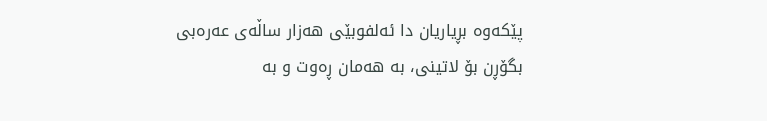پێکەوە بڕیاریان دا ئەلفوبێی هەزار ساڵەی عەرەبی بگۆڕن بۆ لاتینی، بە هەمان ڕەوت و بە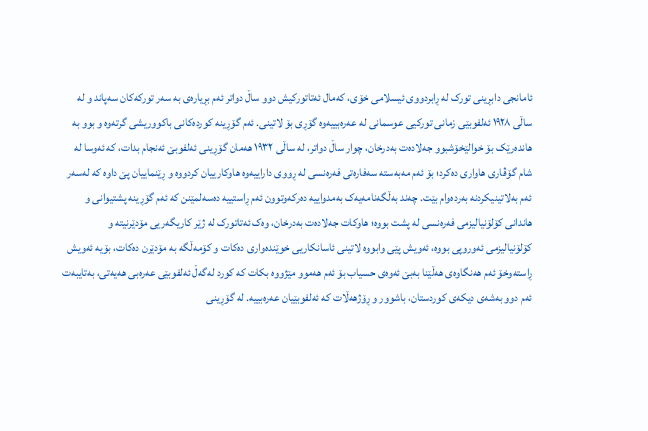ئامانجی دابڕینی تورک لە ڕابردووی ئیسلامی خۆی، کەمال ئەتاتورکیش دوو ساڵ دواتر ئەم بڕیارەی بە سەر تورکەکان سەپاند و لە ساڵی ١٩٢٨ ئەلفوبێی زمانی تورکیی عوسمانی لە عەرەبییەوە گۆڕی بۆ لاتینی. ئەم گۆڕینە کوردەکانی باکووریشی گرتەوە و بوو بە هاندەرێک بۆ خوالێخۆشبوو جەلادەت بەدرخان، چوار ساڵ دواتر، لە ساڵی ١٩٣٢ هەمان گۆڕینی ئەلفوبێ ئەنجام بدات، کە ئەوسا لە شام گۆڤاری هاواری دەکرد؛ بۆ ئەم مەبەستە سەفارەتی فەرەنسی لە ڕووی داراییەوە هاوکارییان کردووە و ڕێنماییان پێ داوە کە لەسەر ئەم بەلاتینیکردنە بەردەوام بێت. چەند بەڵگەنامەیەک بەمدواییە دەرکەوتوون ئەم ڕاستییە دەسەلمێنن کە ئەم گۆڕینە پشتیوانی و هاندانی کۆلۆنیالیزمی فەرەنسی لە پشت بووە؛ هاوکات جەلادەت بەدرخان، وەک ئەتاتورک لە ژێر کاریگەریی مۆدێرنیتە و کۆلۆنیالیزمی ئەوروپی بووە، ئەویش پێی وابووە لاتینی ئاسانکاریی خوێندەواری دەکات و کۆمەڵگە بە مۆدێرن دەکات، بۆیە ئەویش ڕاستەوخۆ ئەم هەنگاوەی هەڵێنا بەبێ ئەوەی حسیاب بۆ ئەم هەموو مێژووە بکات کە کورد لەگەڵ ئەلفوبێی عەرەبی هەیەتی، بەتایبەت ئەم دوو بەشەی دیکەی کوردستان، باشوور و ڕۆژهەڵات کە ئەلفوبێیان عەرەبییە. لە گۆڕینی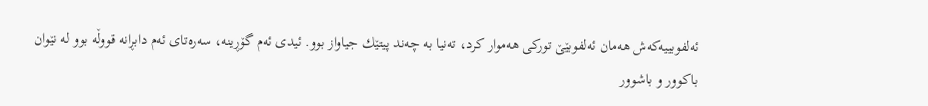ئەلفوبییەکەش هەمان ئەلفوبێێ تورکی هەموار کرد، تەنیا بە چەند پیتێك جیاواز بوو. ئیدی ئەم گۆڕینە، سەرەتای ئەم دابڕانە قووڵە بوو لە نێوان باکوور و باشوور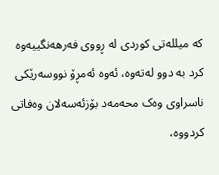کە میللەتی کوردی لە ڕووی فەرهەنگییەوە کرد بە دوو لەتەوە، ئەوە ئەمڕۆ نووسەرێکی ناسراوی وەک محەمەد بۆزئەسەلان وەفاتی کردووە،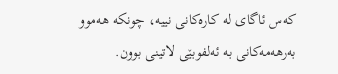کەس ئاگای لە کارەکانی نییە، چونکە هەموو بەرهەمەکانی بە ئەلفوبێی لاتینی بوون.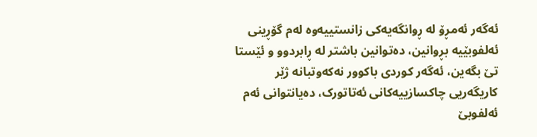ئەگەر ئەمڕۆ لە ڕوانگەیەکی زانستییەوە لەم گۆڕینی ئەلفوبێیە بڕوانین، دەتوانین باشتر لە ڕابردوو و ئێستا تێ بگەین، ئەگەر کوردی باکوور نەکەوتبانە ژێر کاریگەریی چاکسازییەکانی ئەتاتورک، دەیانتوانی ئەم ئەلفوبێ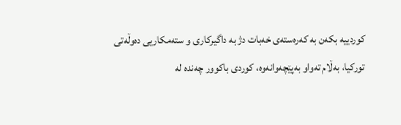کوردییە بکەن بە کەرەستەی خەبات دژ بە داگیرکاری و ستەمکاریی دەوڵەتی تورکیا، بەڵام تەواو بەپێچەوانەوە، کوردی باکوور چەندە لە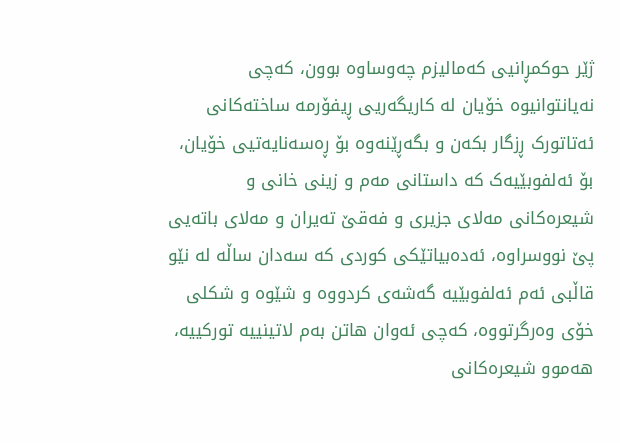ژێر حوکمڕانیی کەمالیزم چەوساوە بوون، کەچی نەیانتوانیوە خۆیان لە کاریگەریی ڕیفۆرمە ساختەکانی ئەتاتورک ڕزگار بکەن و بگەڕێنەوە بۆ ڕەسەنایەتیی خۆیان، بۆ ئەلفوبێیەک کە داستانی مەم و زینی خانی و شیعرەکانی مەلای جزیری و فەقێ تەیران و مەلای باتەیی پێ نووسراوە، ئەدەبیاتێکی کوردی کە سەدان ساڵە لە نێو قاڵبی ئەم ئەلفوبێیە گەشەی کردووە و شێوە و شکلی خۆی وەرگرتووە، کەچی ئەوان هاتن بەم لاتینییە تورکییە، هەموو شیعرەکانی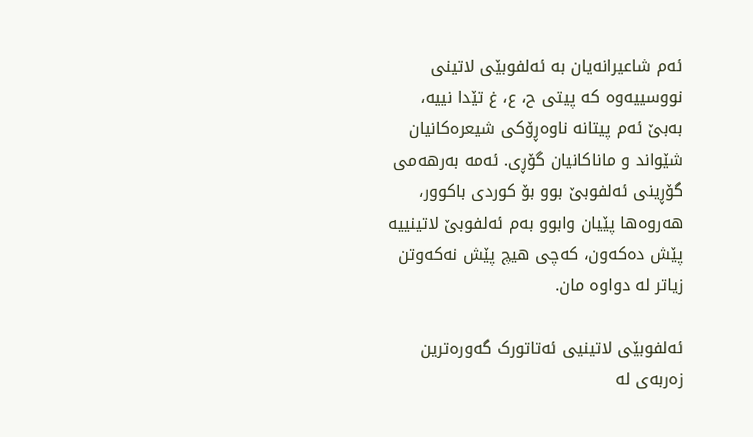ئەم شاعیرانەیان بە ئەلفوبێی لاتینی نووسییەوە کە پیتی ح، ع، غ تێدا نییە، بەبێ ئەم پیتانە ناوەڕۆکی شیعرەکانیان شێواند و ماناکانیان گۆڕی. ئەمە بەرهەمی گۆڕینی ئەلفوبێ بوو بۆ کوردی باکوور، هەروەها پێیان وابوو بەم ئەلفوبێ لاتینییە پێش دەکەون، کەچی هیچ پێش نەکەوتن زیاتر لە دواوە مان.

ئەلفوبێی لاتینیی ئەتاتورک گەورەترین زەربەی لە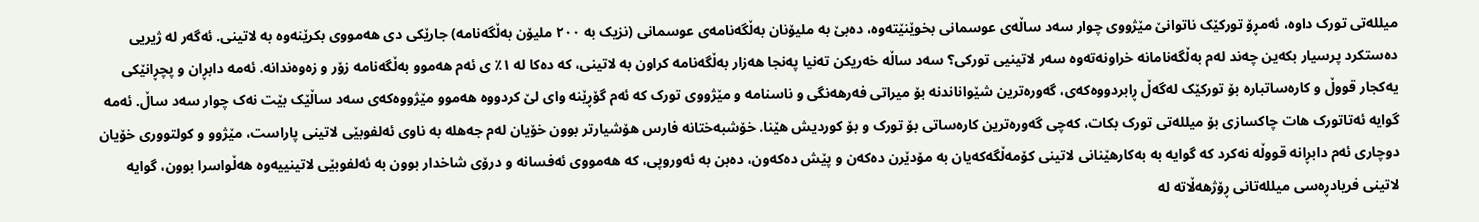میللەتی تورک داوە، ئەمڕۆ تورکێک ناتوانێ مێژووی چوار سەد ساڵەی عوسمانی بخوێنێتەوە، دەبێ بە ملیۆنان بەڵگەنامەی عوسمانی (نزیک بە ٢٠٠ ملیۆن بەڵگەنامە) جارێکی دی هەمووی بکرێنەوە بە لاتینی. ئەگەر لە ژیریی دەستکرد پرسیار بکەین چەند لەم بەڵگەنامانە خراونەتەوە سەر لاتینیی تورکی؟ سەد ساڵە خەریکن تەنیا پەنجا هەزار بەڵگەنامە کراون بە لاتینی، کە دەکا لە ١٪ ی ئەم هەموو بەڵگەنامە زۆر و زەوەندانە. ئەمە دابڕان و پچڕانێکی یەکجار قووڵ و کارەساتبارە بۆ تورکێک لەگەڵ ڕابردووەکەی، گەورەترین شێواناندنە بۆ میراتی فەرهەنگی و ناسنامە و مێژووی تورک کە ئەم گۆڕێنە وای لێ کردووە هەموو مێژووەکەی سەد ساڵێک بێت نەک چوار سەد ساڵ. ئەمە گوایە ئەتاتورک هات چاکسازی بۆ میللەتی تورک بکات، کەچی گەورەترین کارەساتی بۆ تورک و بۆ کوردیش هێنا. خۆشبەختانە فارس هۆشیارتر بوون خۆیان لەم جەهلە بە ناوی ئەلفوبێی لاتینی پاراست، مێژوو و کولتووری خۆیان دوچاری ئەم دابڕانە قووڵە نەکرد کە گوایە بە بەکارهێنانی لاتینی کۆمەڵگەکەیان بە مۆدێرن دەکەن و پێش دەکەون، دەبن بە ئەوروپی، کە هەمووی ئەفسانە و درۆی شاخدار بوون بە ئەلفوبێی لاتینییەوە هەڵواسرا بوون، گوایە لاتینی فریادڕەسی میللەتانی ڕۆژهەڵاتە لە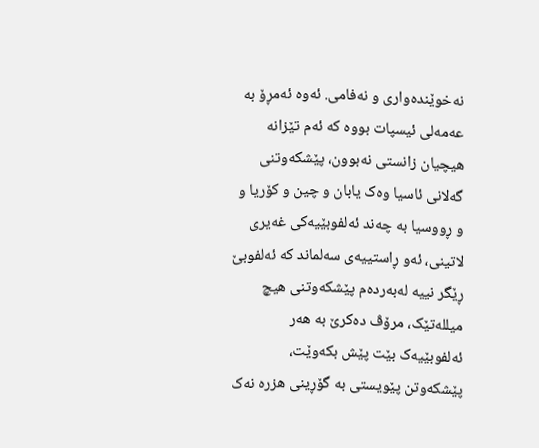نەخوێندەواری و نەفامی. ئەوە ئەمڕۆ بە عەمەلی ئیسپات بووە کە ئەم تێزانە هیچیان زانستی نەبوون، پێشکەوتنی گەلانی ئاسیا وەک یابان و چین و کۆریا و و ڕووسیا بە چەند ئەلفوبێیەکی غەیری لاتینی، ئەو ڕاستییەی سەلماند که‌ ئه‌لفوبێ ڕێگر نییه‌ له‌به‌رده‌م پێشکه‌وتنی هیچ میلله‌تێک، مرۆڤ دەکرێ بە هەر ئەلفوبێیەک بێت پێش بکەوێت، پێشکەوتن پێویستی بە گۆڕینی هزرە نەک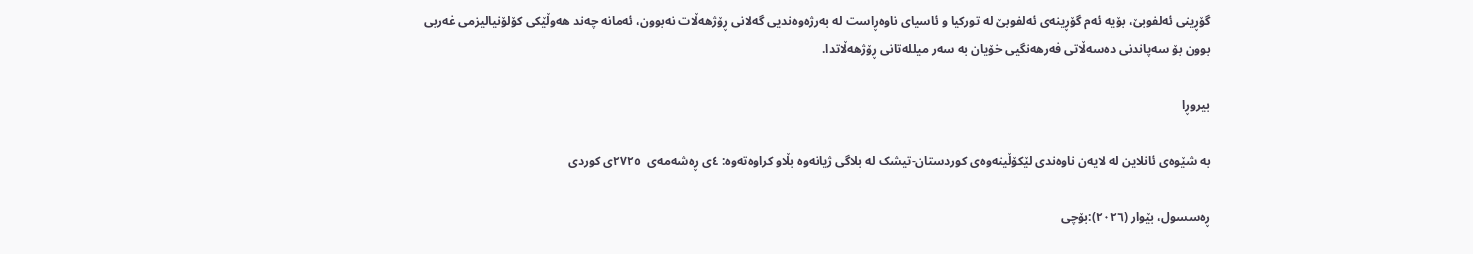گۆڕینی ئەلفوبێ، بۆیە ئەم گۆڕینەی ئەلفوبێ لە تورکیا و ئاسیای ناوەڕاست لە بەرژەوەندیی گەلانی ڕۆژهەڵات نەبوون، ئەمانە چەند هەوڵێکی کۆلۆنیالیزمی غەربی بوون بۆ سەپاندنی دەسەڵاتی فەرهەنگیی خۆیان بە سەر میللەتانی ڕۆژهەڵاتدا.

بیروڕا

بە شێوەی ئانلاین لە لایەن ناوەندی لێکۆڵینەوەی کوردستان-تیشک لە بلاگی ژیانەوە بڵاو کراوەتەوە: ٤ی ڕەشەمەی  ٢٧٢٥ی کوردی

ڕەسسول، بێوار (٢٠٢٦):بۆچی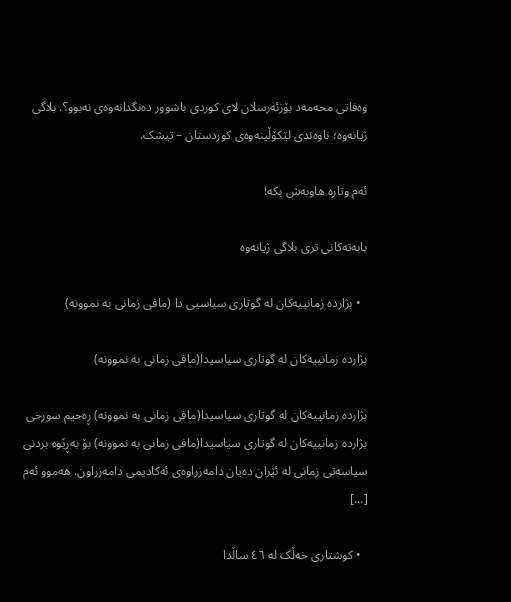وەفاتی محەمەد بۆزئەرسلان لای کوردی باشوور دەنگدانەوەی نەبوو؟. بلاگی ژیانەوە؛ ناوەندی لێکۆڵینەوەی کوردستان – تیشک.

ئەم وتارە هاوبەش بکە!

بابەتەکانی تری بلاگی ژیانەوە

  • بژاردە زمانییەکان لە گوتاری سیاسیی دا (مافی زمانی بە نموونە)

بژاردە زمانییەکان لە گوتاری سیاسیدا(مافی زمانی بە نموونە)

بژاردە زمانییەکان لە گوتاری سیاسیدا(مافی زمانی بە نموونە) ڕەحیم سورخی بژاردە زمانییەکان لە گوتاری سیاسیدا(مافی زمانی بە نموونە) بۆ بەڕێوە بردنی سیاسەتی زمانی لە ئێران دەیان دامەزراوەی ئەکادیمی دامەزراون. هەموو ئەم [...]

  • کوشتاری خەڵک لە ٤٦ ساڵدا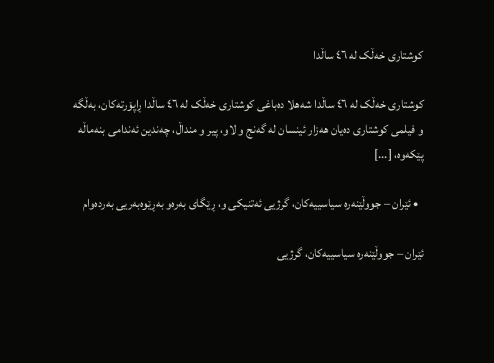کوشتاری خەڵک لە ٤٦ ساڵدا

کوشتاری خەڵک لە ٤٦ ساڵدا شەهلا دەباغی کوشتاری خەڵک لە ٤٦ ساڵدا ڕاپۆرتەکان، بەڵگە و فیلمی کوشتاری دەیان هەزار ئینسان لە گەنج و لاو، پیر و منداڵ، چەندین ئەندامی بنەماڵە پێکەوە، [...]

  • ئێران – جووڵێنەرە سیاسییەکان، گرژیی ئەتنیکی و، ڕێگای بەرەو بەڕێوەبەریی بەردەوام

ئێران – جووڵێنەرە سیاسییەکان، گرژیی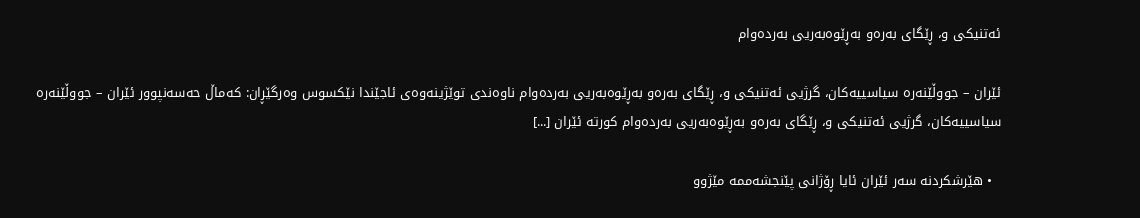ئەتنیکی و، ڕێگای بەرەو بەڕێوەبەریی بەردەوام

ئێران – جووڵێنەرە سیاسییەکان، گرژیی ئەتنیکی و، ڕێگای بەرەو بەڕێوەبەریی بەردەوام ناوەندی توێژینەوەی ئاجێندا نێکسوس وەرگێڕان: کەماڵ حەسەنپوور ئێران – جووڵێنەرە سیاسییەکان، گرژیی ئەتنیکی و، ڕێگای بەرەو بەڕێوەبەریی بەردەوام کورتە ئێران [...]

  • هێرشکردنە سەر ئێران ئایا ڕۆژانی پێنجشەممە مێژوو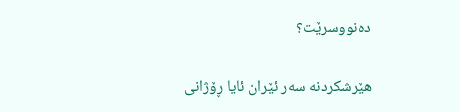دەنووسرێت؟

هێرشکردنە سەر ئێران ئایا ڕۆژانی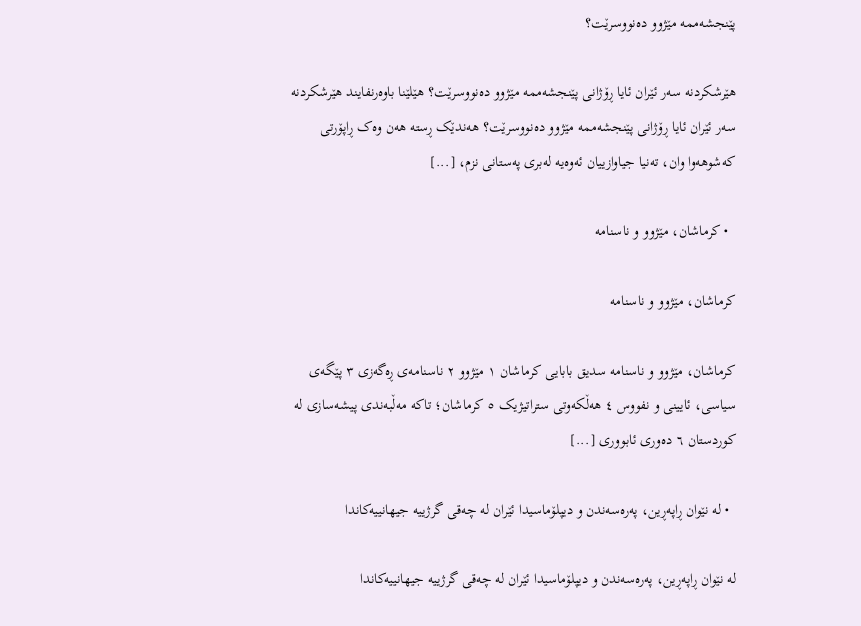پێنجشەممە مێژوو دەنووسرێت؟

هێرشکردنە سەر ئێران ئایا ڕۆژانی پێنجشەممە مێژوو دەنووسرێت؟ هێلێنا باوەرنفایند هێرشکردنە سەر ئێران ئایا ڕۆژانی پێنجشەممە مێژوو دەنووسرێت؟ هەندێک ڕستە هەن وەک ڕاپۆرتی کەشوهەوا وان، تەنیا جیاوازییان ئەوەیە لەبری پەستانی نزم، [...]

  • کرماشان، مێژوو و ناسنامە

کرماشان، مێژوو و ناسنامە

کرماشان، مێژوو و ناسنامە سدیق بابایی کرماشان ١ مێژوو ٢ ناسنامەی ڕەگەزی ٣ پێگەی سیاسی، ئایینی و نفووس ٤ هەڵکەوتی ستراتیژیک ٥ کرماشان؛ تاکە مەڵبەندی پیشەسازی لە کوردستان ٦ دەوری ئابووری [...]

  • لە نێوان ڕاپەڕین، پەرەسەندن و دیپلۆماسیدا ئێران لە چەقی گرژییە جیهانییەکاندا

لە نێوان ڕاپەڕین، پەرەسەندن و دیپلۆماسیدا ئێران لە چەقی گرژییە جیهانییەکاندا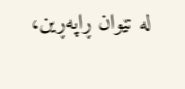لە نێوان ڕاپەڕین،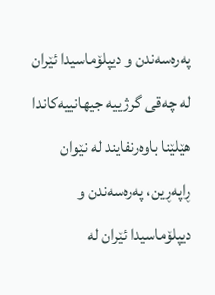پەرەسەندن و دیپلۆماسیدا ئێران لە چەقی گرژییە جیهانییەکاندا هێلێنا باوەرنفایند لە نێوان ڕاپەڕین، پەرەسەندن و دیپلۆماسیدا ئێران لە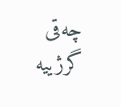چەقی گرژییە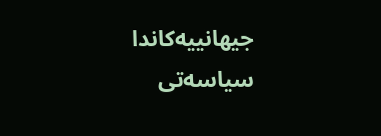جیهانییەکاندا سیاسەتی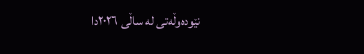نێودەوڵەتی لە ساڵی ۲۰۲٦دا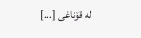لە قۆناغی [...]